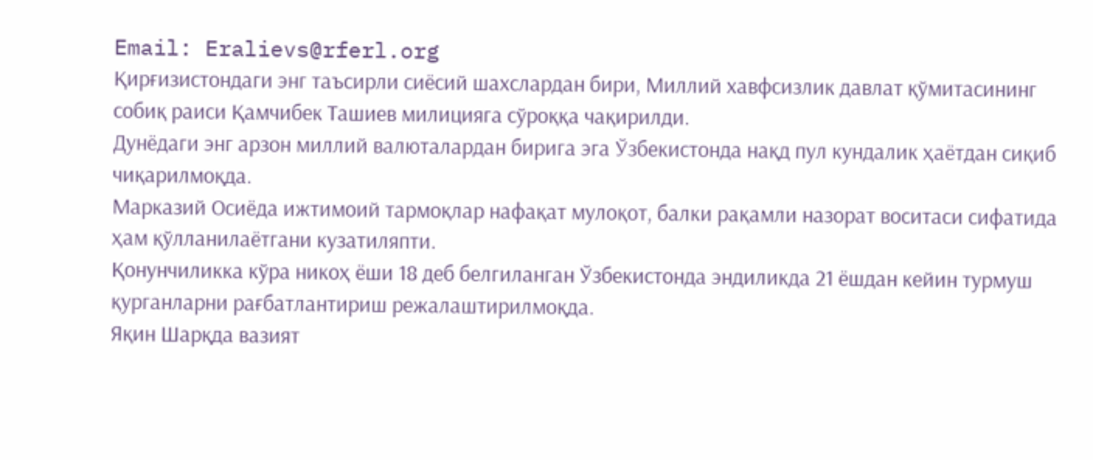Email: Eralievs@rferl.org
Қирғизистондаги энг таъсирли сиёсий шахслардан бири, Миллий хавфсизлик давлат қўмитасининг собиқ раиси Қамчибек Ташиев милицияга сўроққа чақирилди.
Дунёдаги энг арзон миллий валюталардан бирига эга Ўзбекистонда нақд пул кундалик ҳаётдан сиқиб чиқарилмоқда.
Марказий Осиёда ижтимоий тармоқлар нафақат мулоқот, балки рақамли назорат воситаси сифатида ҳам қўлланилаётгани кузатиляпти.
Қонунчиликка кўра никоҳ ёши 18 деб белгиланган Ўзбекистонда эндиликда 21 ёшдан кейин турмуш қурганларни рағбатлантириш режалаштирилмоқда.
Яқин Шарқда вазият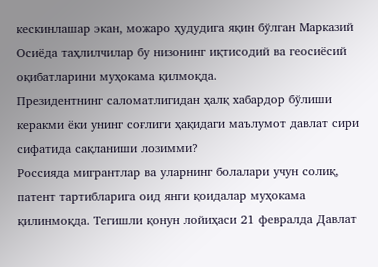кескинлашар экан, можаро ҳудудига яқин бўлган Марказий Осиёда таҳлилчилар бу низонинг иқтисодий ва геосиёсий оқибатларини муҳокама қилмоқда.
Президентнинг саломатлигидан ҳалқ хабардор бўлиши керакми ёки унинг соғлиги ҳақидаги маълумот давлат сири сифатида сақланиши лозимми?
Россияда мигрантлар ва уларнинг болалари учун солиқ, патент тартибларига оид янги қоидалар муҳокама қилинмоқда. Тегишли қонун лойиҳаси 21 февралда Давлат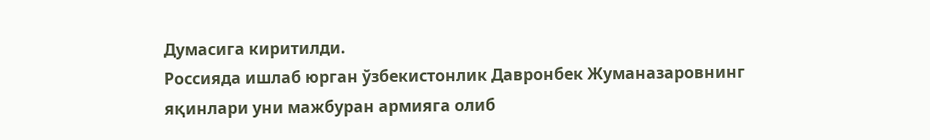Думасига киритилди.
Россияда ишлаб юрган ўзбекистонлик Давронбек Жуманазаровнинг яқинлари уни мажбуран армияга олиб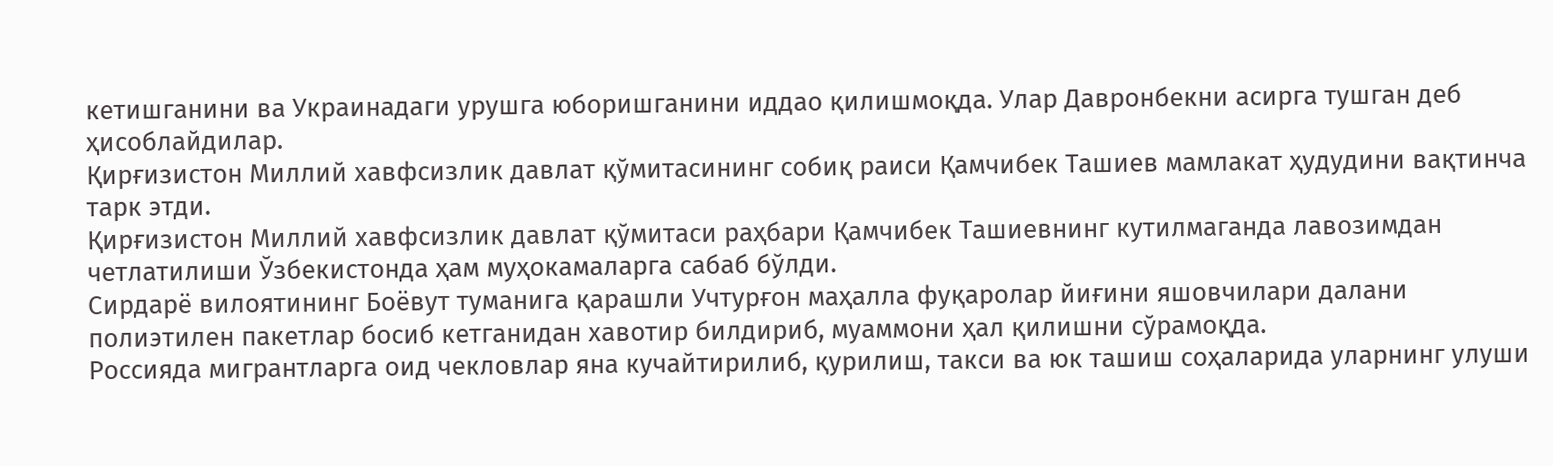кетишганини ва Украинадаги урушга юборишганини иддао қилишмоқда. Улар Давронбекни асирга тушган деб ҳисоблайдилар.
Қирғизистон Миллий хавфсизлик давлат қўмитасининг собиқ раиси Қамчибек Ташиев мамлакат ҳудудини вақтинча тарк этди.
Қирғизистон Миллий хавфсизлик давлат қўмитаси раҳбари Қамчибек Ташиевнинг кутилмаганда лавозимдан четлатилиши Ўзбекистонда ҳам муҳокамаларга сабаб бўлди.
Сирдарё вилоятининг Боёвут туманига қарашли Учтурғон маҳалла фуқаролар йиғини яшовчилари далани полиэтилен пакетлар босиб кетганидан хавотир билдириб, муаммони ҳал қилишни сўрамоқда.
Россияда мигрантларга оид чекловлар яна кучайтирилиб, қурилиш, такси ва юк ташиш соҳаларида уларнинг улуши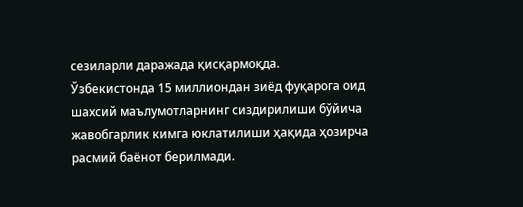сезиларли даражада қисқармоқда.
Ўзбекистонда 15 миллиондан зиёд фуқарога оид шахсий маълумотларнинг сиздирилиши бўйича жавобгарлик кимга юклатилиши ҳақида ҳозирча расмий баёнот берилмади.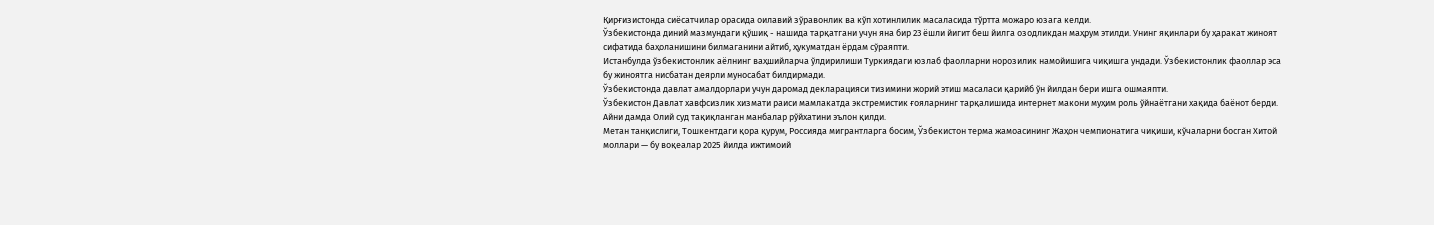Қирғизистонда сиёсатчилар орасида оилавий зўравонлик ва кўп хотинлилик масаласида тўртта можаро юзага келди.
Ўзбекистонда диний мазмундаги қўшиқ - нашида тарқатгани учун яна бир 23 ёшли йигит беш йилга озодликдан маҳрум этилди. Унинг яқинлари бу ҳаракат жиноят сифатида баҳоланишини билмаганини айтиб, ҳукуматдан ёрдам сўраяпти.
Истанбулда ўзбекистонлик аёлнинг ваҳшийларча ўлдирилиши Туркиядаги юзлаб фаолларни норозилик намойишига чиқишга ундади. Ўзбекистонлик фаоллар эса бу жиноятга нисбатан деярли муносабат билдирмади.
Ўзбекистонда давлат амалдорлари учун даромад декларацияси тизимини жорий этиш масаласи қарийб ўн йилдан бери ишга ошмаяпти.
Ўзбекистон Давлат хавфсизлик хизмати раиси мамлакатда экстремистик ғояларнинг тарқалишида интернет макони муҳим роль ўйнаётгани хақида баёнот берди. Айни дамда Олий суд тақиқланган манбалар рўйхатини эълон қилди.
Метан танқислиги, Тошкентдаги қора қурум, Россияда мигрантларга босим, Ўзбекистон терма жамоасининг Жаҳон чемпионатига чиқиши, кўчаларни босган Хитой моллари — бу воқеалар 2025 йилда ижтимоий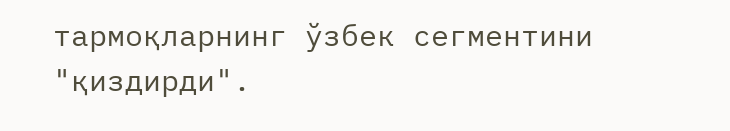тармоқларнинг ўзбек сегментини "қиздирди".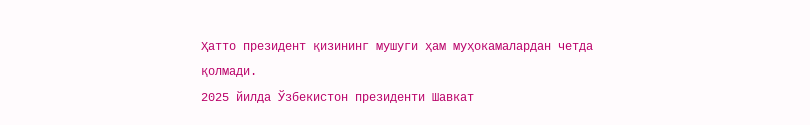Ҳатто президент қизининг мушуги ҳам муҳокамалардан четда қолмади.
2025 йилда Ўзбекистон президенти Шавкат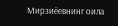Мирзиёевнинг оила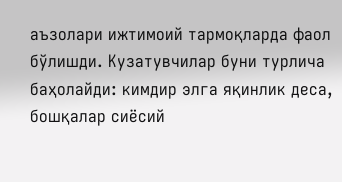аъзолари ижтимоий тармоқларда фаол бўлишди. Кузатувчилар буни турлича баҳолайди: кимдир элга яқинлик деса, бошқалар сиёсий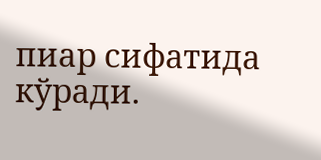пиар сифатида кўради.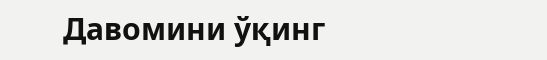Давомини ўқинг